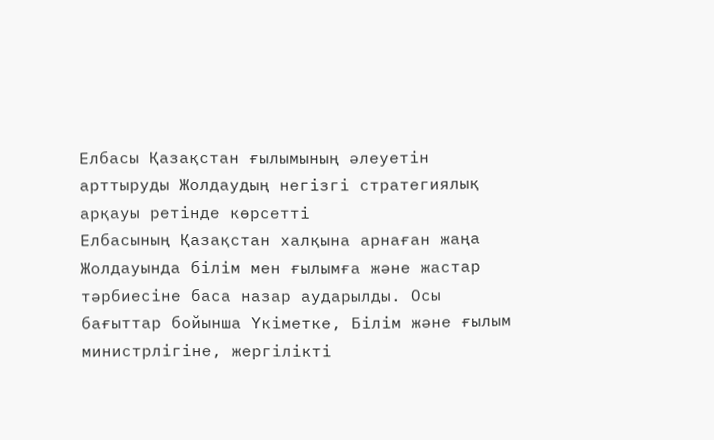Елбасы Қазақстан ғылымының әлеуетін арттыруды Жолдаудың негізгі стратегиялық арқауы ретінде көрсетті
Елбасының Қазақстан халқына арнаған жаңа Жолдауында білім мен ғылымға және жастар тәрбиесіне баса назар аударылды. Осы бағыттар бойынша Үкіметке, Білім және ғылым министрлігіне, жергілікті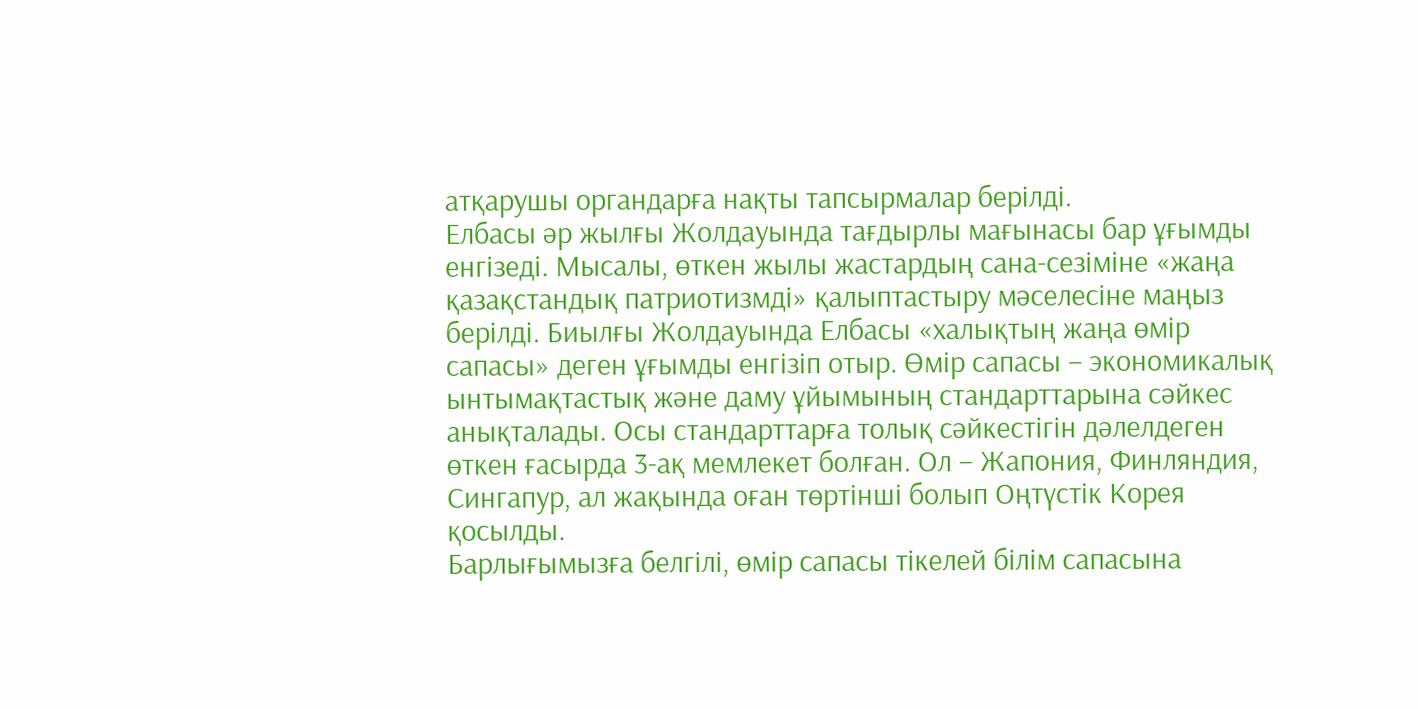атқарушы органдарға нақты тапсырмалар берілді.
Елбасы әр жылғы Жолдауында тағдырлы мағынасы бар ұғымды енгізеді. Мысалы, өткен жылы жастардың сана-сезіміне «жаңа қазақстандық патриотизмді» қалыптастыру мәселесіне маңыз берілді. Биылғы Жолдауында Елбасы «халықтың жаңа өмір сапасы» деген ұғымды енгізіп отыр. Өмір сапасы – экономикалық ынтымақтастық және даму ұйымының стандарттарына сәйкес анықталады. Осы стандарттарға толық сәйкестігін дәлелдеген өткен ғасырда 3-ақ мемлекет болған. Ол – Жапония, Финляндия, Сингапур, ал жақында оған төртінші болып Оңтүстік Корея қосылды.
Барлығымызға белгілі, өмір сапасы тікелей білім сапасына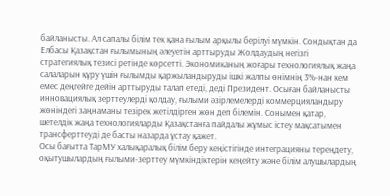байланысты. Ал сапалы білім тек қана ғылым арқылы берілуі мүмкін. Сондықтан да Елбасы Қазақстан ғылымының әлеуетін арттыруды Жолдаудың негізгі стратегиялық тезисі ретінде көрсетті. Экономиканың жоғары технологиялық жаңа салаларын құру үшін ғылымды қаржыландыруды ішкі жалпы өнімнің 3%-нан кем емес деңгейге дейін арттыруды талап етеді, деді Президент. Осыған байланысты инновациялық зерттеулерді қолдау, ғылыми әзірлемелерді коммерцияландыру жөніндегі заңнаманы тезірек жетілдірген жөн деп білемін. Сонымен қатар, шетелдік жаңа технологияларды Қазақстанға пайдалы жұмыс істеу мақсатымен трансферттеуді де басты назарда ұстау қажет.
Осы бағытта ТарМУ халықаралық білім беру кеңістігінде интеграцияны тереңдету, оқытушылардың ғылыми-зерттеу мүмкіндіктерін кеңейту және білім алушылардың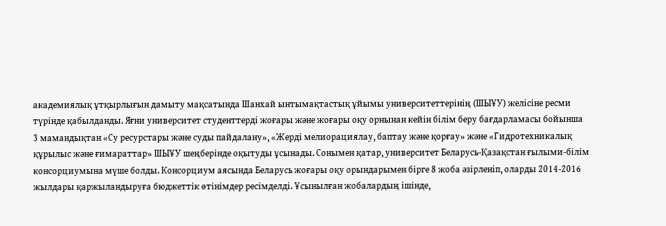академиялық ұтқырлығын дамыту мақсатында Шанхай ынтымақтастық ұйымы университеттерінің (ШЫҰУ) желісіне ресми түрінде қабылданды. Яғни университет студенттерді жоғары және жоғары оқу орнынан кейін білім беру бағдарламасы бойынша 3 мамандықтан «Су ресурстары және суды пайдалану», «Жерді мелиорациялау, баптау және қорғау» және «Гидротехникалық құрылыс және ғимараттар» ШЫҰУ шеңберінде оқытуды ұсынады. Сонымен қатар, университет Беларусь-Қазақстан ғылыми-білім консорциумына мүше болды. Консорциум аясында Беларусь жоғары оқу орындарымен бірге 8 жоба әзірленіп, оларды 2014-2016 жылдары қаржыландыруға бюджеттік өтінімдер ресімделді. Ұсынылған жобалардың ішінде,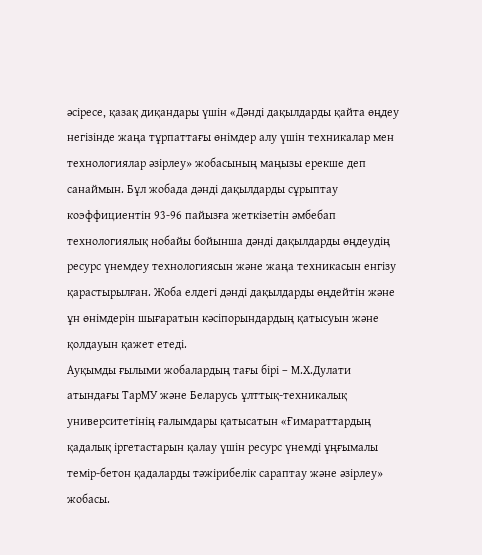әсіресе, қазақ диқандары үшін «Дәнді дақылдарды қайта өңдеу негізінде жаңа тұрпаттағы өнімдер алу үшін техникалар мен технологиялар әзірлеу» жобасының маңызы ерекше деп санаймын. Бұл жобада дәнді дақылдарды сұрыптау коэффициентін 93-96 пайызға жеткізетін әмбебап технологиялық нобайы бойынша дәнді дақылдарды өңдеудің ресурс үнемдеу технологиясын және жаңа техникасын енгізу қарастырылған. Жоба елдегі дәнді дақылдарды өңдейтін және ұн өнімдерін шығаратын кәсіпорындардың қатысуын және қолдауын қажет етеді.
Ауқымды ғылыми жобалардың тағы бірі – М.Х.Дулати атындағы ТарМУ және Беларусь ұлттық-техникалық университетінің ғалымдары қатысатын «Ғимараттардың қадалық іргетастарын қалау үшін ресурс үнемді ұңғымалы темір-бетон қадаларды тәжірибелік сараптау және әзірлеу» жобасы.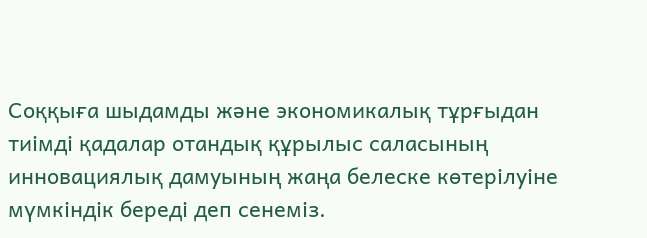Соққыға шыдамды және экономикалық тұрғыдан тиімді қадалар отандық құрылыс саласының инновациялық дамуының жаңа белеске көтерілуіне мүмкіндік береді деп сенеміз.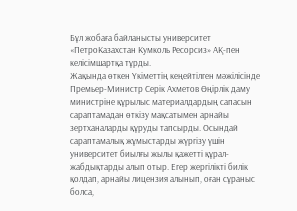Бұл жобаға байланысты университет «ПетроКазахстан Кумколь Ресорсиз» АҚ-пен келісімшартқа тұрды.
Жақында өткен Үкіметтің кеңейтілген мәжілісінде Премьер-Министр Серік Ахметов Өңірлік даму министріне құрылыс материалдардың сапасын сараптамадан өткізу мақсатымен арнайы зертханаларды құруды тапсырды. Осындай сараптамалық жұмыстарды жүргізу үшін университет биылғы жылы қажетті құрал-жабдықтарды алып отыр. Егер жергілікті билік қолдап, арнайы лицензия алынып, оған сұраныс болса,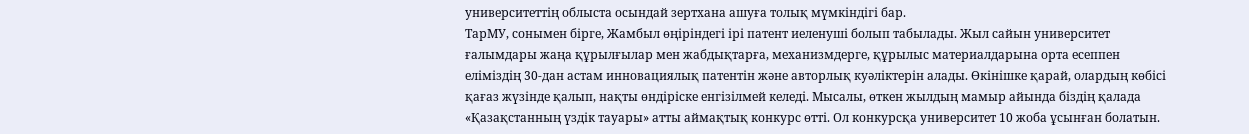университеттің облыста осындай зертхана ашуға толық мүмкіндігі бар.
ТарМУ, сонымен бірге, Жамбыл өңіріндегі ірі патент иеленуші болып табылады. Жыл сайын университет ғалымдары жаңа құрылғылар мен жабдықтарға, механизмдерге, құрылыс материалдарына орта есеппен еліміздің 30-дан астам инновациялық патентін және авторлық куәліктерін алады. Өкінішке қарай, олардың көбісі қағаз жүзінде қалып, нақты өндіріске енгізілмей келеді. Мысалы, өткен жылдың мамыр айында біздің қалада «Қазақстанның үздік тауары» атты аймақтық конкурс өтті. Ол конкурсқа университет 10 жоба ұсынған болатын.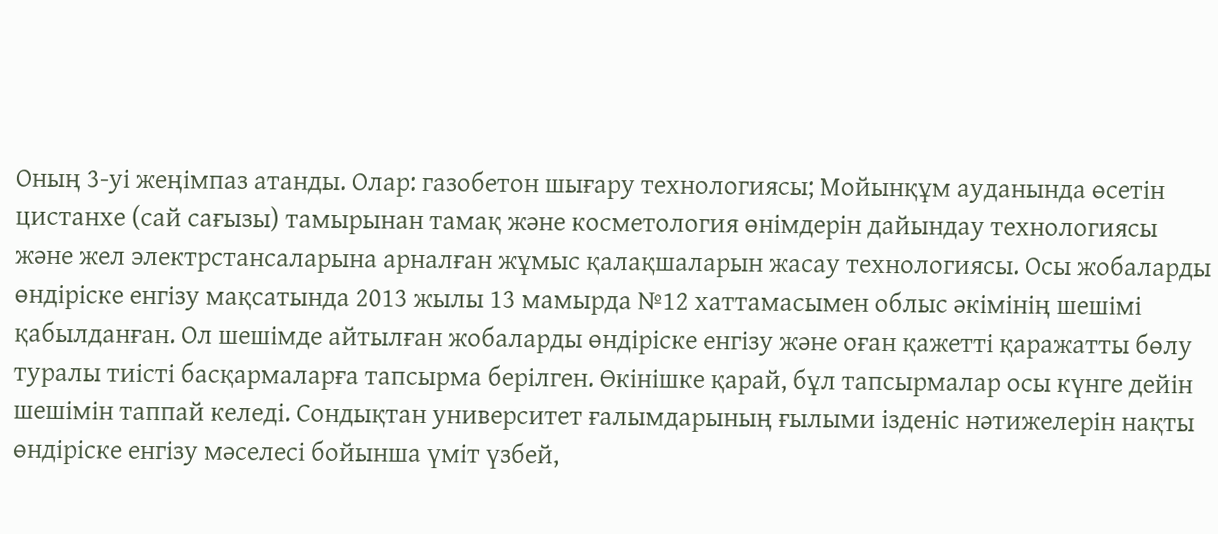Оның 3-уі жеңімпаз атанды. Олар: газобетон шығару технологиясы; Мойынқұм ауданында өсетін цистанхе (сай сағызы) тамырынан тамақ және косметология өнімдерін дайындау технологиясы және жел электрстансаларына арналған жұмыс қалақшаларын жасау технологиясы. Осы жобаларды өндіріске енгізу мақсатында 2013 жылы 13 мамырда №12 хаттамасымен облыс әкімінің шешімі қабылданған. Ол шешімде айтылған жобаларды өндіріске енгізу және оған қажетті қаражатты бөлу туралы тиісті басқармаларға тапсырма берілген. Өкінішке қарай, бұл тапсырмалар осы күнге дейін шешімін таппай келеді. Сондықтан университет ғалымдарының ғылыми ізденіс нәтижелерін нақты өндіріске енгізу мәселесі бойынша үміт үзбей,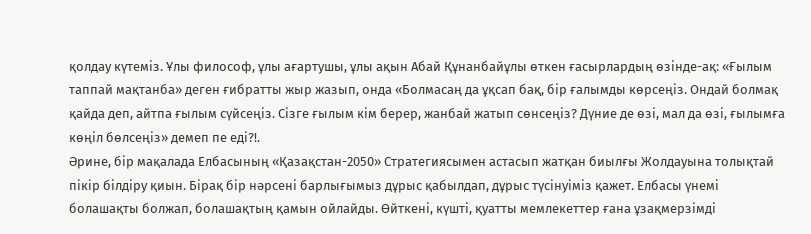қолдау күтеміз. Ұлы философ, ұлы ағартушы, ұлы ақын Абай Құнанбайұлы өткен ғасырлардың өзінде-ақ: «Ғылым таппай мақтанба» деген ғибратты жыр жазып, онда «Болмасаң да ұқсап бақ, бір ғалымды көрсеңіз. Ондай болмақ қайда деп, айтпа ғылым сүйсеңіз. Сізге ғылым кім берер, жанбай жатып сөнсеңіз? Дүние де өзі, мал да өзі, ғылымға көңіл бөлсеңіз» демеп пе еді?!.
Әрине, бір мақалада Елбасының «Қазақстан-2050» Стратегиясымен астасып жатқан биылғы Жолдауына толықтай пікір білдіру қиын. Бірақ бір нәрсені барлығымыз дұрыс қабылдап, дұрыс түсінуіміз қажет. Елбасы үнемі болашақты болжап, болашақтың қамын ойлайды. Өйткені, күшті, қуатты мемлекеттер ғана ұзақмерзімді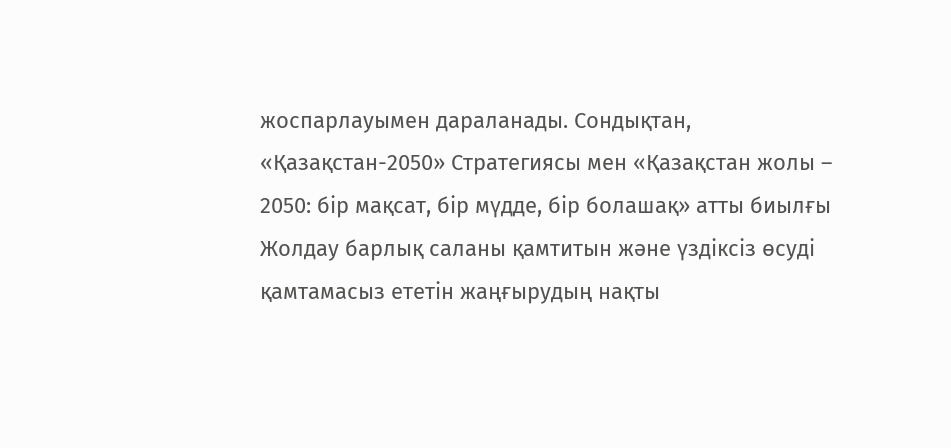жоспарлауымен дараланады. Сондықтан, «Қазақстан-2050» Стратегиясы мен «Қазақстан жолы – 2050: бір мақсат, бір мүдде, бір болашақ» атты биылғы Жолдау барлық саланы қамтитын және үздіксіз өсуді қамтамасыз ететін жаңғырудың нақты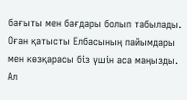бағыты мен бағдары болып табылады. Оған қатысты Елбасының пайымдары мен көзқарасы біз үшін аса маңызды. Ал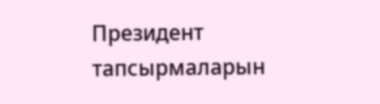Президент тапсырмаларын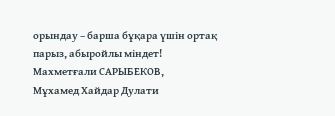орындау – барша бұқара үшін ортақ парыз, абыройлы міндет!
Махметғали САРЫБЕКОВ,
Мұхамед Хайдар Дулати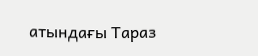атындағы Тараз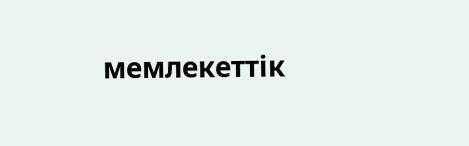мемлекеттік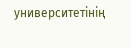университетінің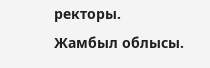ректоры.
Жамбыл облысы.